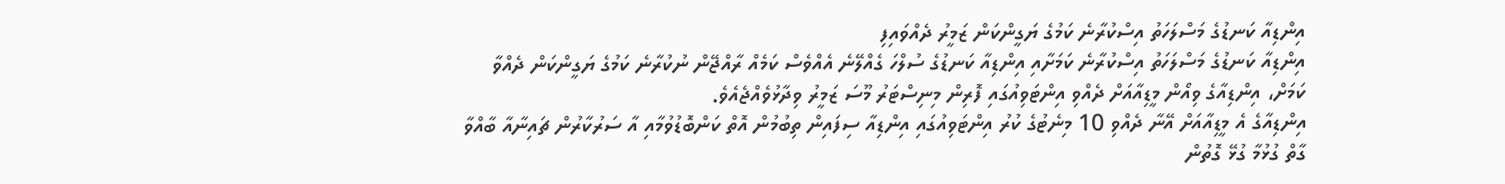އިންޑިއާ ކަނޑުގެ މަސްލަހަތު އިސްކުރާނެ ކަމުގެ ޔަގީންކަން ޒަމީރު ދެއްވައިފި
އިންޑިއާ ކަނޑުގެ މަސްލަހަތު އިސްކުރާނެ ކަމަށާއި އިންޑިއާ ކަނޑުގެ ސުލްހަ ގެއްލޭނެ އެއްވެސް ކަމެއް ރާއްޖޭން ނުކުރާނެ ކަމުގެ ޔަގީންކަން ދެއްވާ ކަމަށް، އިންޑިއާގެ ވިއޯން މީޑިއާއަށް ދެއްވި އިންޓަވިއުގައި ފޮރިން މިނިސްޓަރު މޫސަ ޒަމީރު ވިދާޅުވެއްޖެއެވެ.
އިންޑިއާގެ އެ މީޑިއާއަށް އޭނާ ދެއްވި 10 މިނެޓުގެ ކުރު އިންޓަވިއުގައި އިންޑިއާ ސިފައިން ތިބުމުން އޮތް ކަންބޮޑުވުމާއި އާ ސަރުކާރުން ޗައިނާއާ ބާއްވާ ގާތް ގުޅުމާ ގުޅޭ ގޮތުން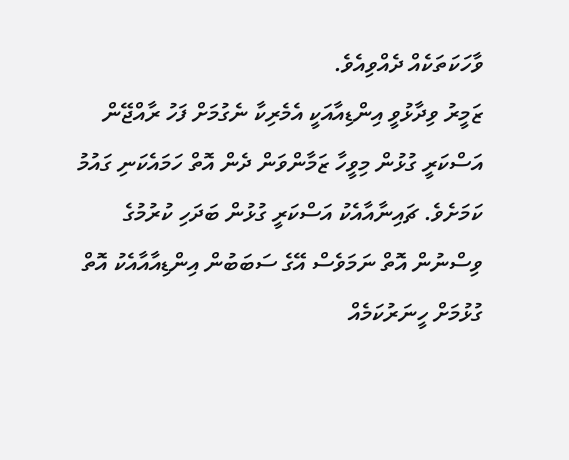ވާހަކަތަކެއް ދެއްވިއެވެ.
ޒަމީރު ވިދާޅުވީ އިންޑިއާއަކީ އެމެރިކާ ނެގުމަށް ފަހު ރާއްޖޭން އަސްކަރީ ގުޅުން މިވީހާ ޒަމާންވަން ދެން އޮތް ހަމައެކަނި ގައުމު ކަމަށެވެ. ޗައިނާއާއެކު އަސްކަރީ ގުޅުން ބަދަހި ކުރުމުގެ ވިސްނުން އޮތް ނަމަވެސް އޭގެ ސަބަބުން އިންޑިއާއާއެކު އޮތް ގުޅުމަށް ހީނަރުކަމެއް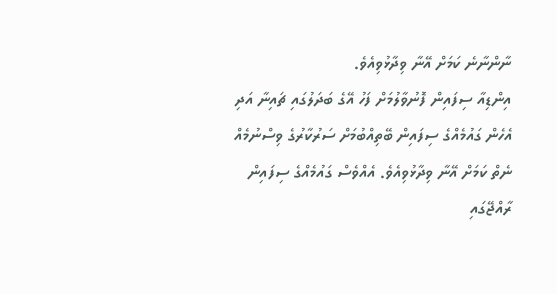ނާންނާނެ ކަމަށް އޭނާ ވިދާޅުވިއެވެ.
އިންޑިއާ ސިފައިން ފޮނުވާލުމަށް ފަހު އޭގެ ބަދަލުގައި ޗައިނާ އަދި އެހެން ގައުމެއްގެ ސިފައިން ބޭތިއްބުމަށް ސަރުކާރުގެ ވިސްނުމެއް ނެތް ކަމަށް އޭނާ ވިދާޅުވިއެވެ. އެއްވެސް ގައުމެއްގެ ސިފައިން ރާއްޖޭގައި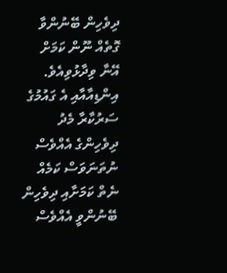ދިވެހިން ބޭނުންވާ ގޮތެއް ނޫން ކަމަށް އޭނާ ވިދާޅުވިއެވެ.
އިންޑިއާއާއި އެ ގައުމުގެ ސަރުކާރާ މެދު ދިވެހިންގެ އެއްވެސް ނުތަނަވަސް ކަމެއް ނެތް ކަމަށާއި ދިވެހިން ބޭނުންވީ އެއްވެސް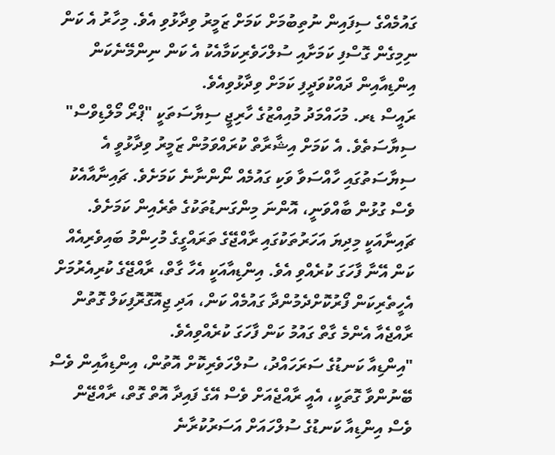ގައުމެއްގެ ސިފައިން ނުތިބުމަށް ކަމަށް ޒަމީރު ވިދާޅުވި އެވެ. މިހާރު އެ ކަން ނިމިގެން ގޮސްފި ކަމަށާއި ސުލްހަވެރިކަމާއެކު އެ ކަން ނިންމޭނެކަން އިންޑިއާއިން ދައްކުވަދީފި ކަމަށް ވިދާޅުވިއެވެ.
ރައީސް ޑރ. މުހައްމަދު މުއިއްޒުގެ ހާރިޖީ ސިޔާސަތަކީ "ޕްރޯ މޯލްޑިވްސް" ސިޔާސަތެވެ. އެ ކަމަށް އިޝާރާތް ކުރައްވަމުން ޒަމީރު ވިދާޅުވީ އެ ސިޔާސަތުގައި ހާއްސަވާ ވަކި ގައުމެއް ނޯންނާނެ ކަމަށެވެ. ޗައިނާއާއެކު ވެސް ގުޅުން ބާއްވަނީ، އޮންނަ މިންގަނޑުތަކުގެ ތެރެއިން ކަމަށެވެ.
ޗައިނާއަކީ މިދިޔަ އަހަރުތަކުގައި ރާއްޖޭގެ ތަރައްގީގެ މުހިންމު ބައިވެރިއެއް ކަން އޭނާ ފާހަގަ ކުރެއްވި އެވެ. އިންޑިއާއަކީ އެހާ ގާތް، ރާއްޖޭގެ ކުރިއެރުމަށް އެހީތެރިކަން ފޯރުކޮށްދެމުންދާ ގައުމެއް ކަން، އަދި ޖިއޮގޮރޮފިކަލް ގޮތުން ރާއްޖެއާ އެންމެ ގާތް ގައުމު ކަން ފާހަގަ ކުރެއްވިއެވެ.
"އިންޑިއާ ކަނޑުގެ ސަރަހައްދު، ސުލްހަވެރިކޮށް އޮތުން، އިންޑިއާއިން ވެސް ބޭނުންވާ ގޮތަކީ، އެއީ ރާއްޖެއަށް ވެސް އޭގެ ފައިދާ އޮތް ގޮތް، ރާއްޖޭން ވެސް އިންޑިއާ ކަނޑުގެ ސުލްހައަށް އަސަރުކުރާނެ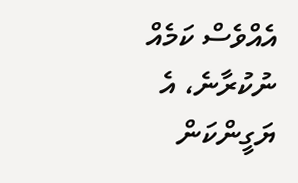އެއްވެސް ކަމެއް ނުކުރާނެ، އެ ޔަގީންކަން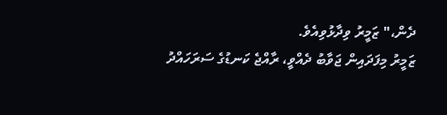ދެން،" ޒަމީރު ވިދާޅުވިއެވެ.
ޒަމީރު މިފަދައިން ޖަވާބު ދެއްވީ، ރާއްޖެ ކަނޑުގެ ސަރަހައްދު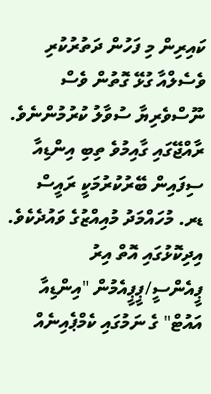ކައިރިން މި ފަހުން ދަތުރުކުރި ވެސެލްއާ ގުޅޭ ގޮތުން ވެސް ނޫސްވެރިޔާ ސުވާލު ކުރުމުންނެވެ.
ރާއްޖޭގައި ގާއިމުވެ ތިބި އިންޑިއާ ސިފައިން ބޭރުކުރުމަކީ ރައީސް ޑރ. މުހައްމަދު މުއިއްޒުގެ ވައުދެކެވެ. އިދިކޮޅުގައި އޮތް އިރު ޕީއެންސީ/ޕީޕީއެމުން "އިންޑިއާ އައުޓް" ގެ ނަމުގައި ކެމްޕެއިނެއް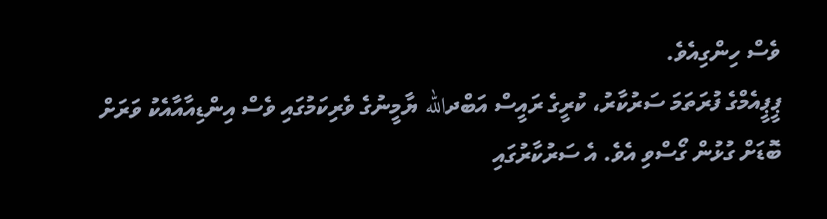ވެސް ހިންގިއެވެ.
ޕީޕީއެމްގެ ފުރަތަމަ ސަރުކާރު، ކުރީގެ ރައީސް އަބްދالله ޔާމީނުގެ ވެރިކަމުގައި ވެސް އިންޑިއާއާއެކު ވަރަށް ބޮޑަށް ގުޅުން ގޯސްވި އެވެ. އެ ސަރުކާރުގައި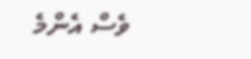ވެސް އެންމެ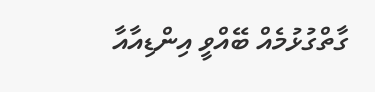ގާތްގުޅުމެއް ބޭއްވީ އިންޑިއާއާ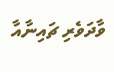ވާދަވެރި ޗައިނާއާ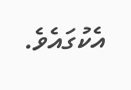އެކުގައެވެ.